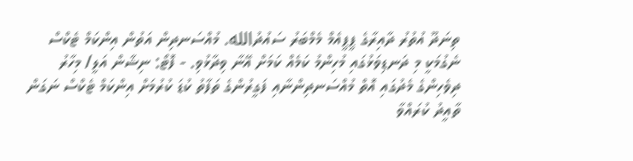ތިނަދޫ އުތުރު ދާއިރާގެ ޕީޕީއެމް މެމްބަރު ސައުދުالله. މުއްސަނދިން އަތުން އިންކަމް ޓެކްސް ނެގުމަކީ މި ދަނޑިވަޅުގައި މުހިންމު ކަމެއް ކަމަށް އޭނާ ވިދާޅުވި. - ފޮޓޯ: ނިޝާން އަލީ/ މިހާރު
ދިވެހިންގެ މެދުގައި އޮތް މުއްސަނދިންނާއި ފަގީރުންގެ ތަފާތު ކުޑަ ކުރުމަށް އިންކަމް ޓެކްސް ނަގަން ތާއީދު ކުރައްވާ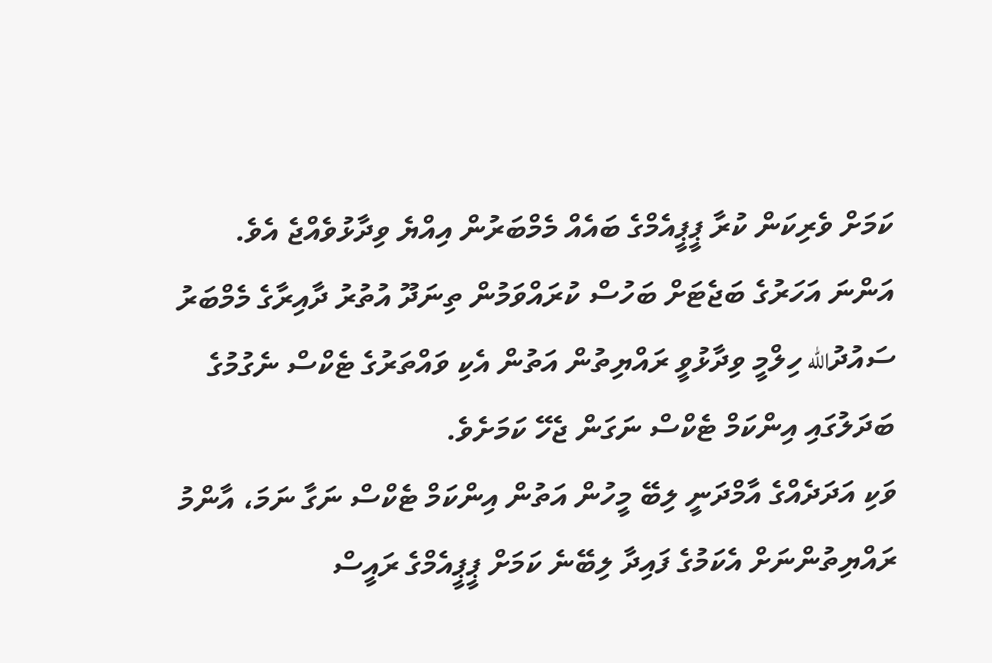ކަމަށް ވެރިކަން ކުރާ ޕީޕީއެމްގެ ބައެއް މެމްބަރުން އިއްޔެ ވިދާޅުވެއްޖެ އެވެ.
އަންނަ އަހަރުގެ ބަޖެޓަށް ބަހުސް ކުރައްވަމުން ތިނަދޫ އުތުރު ދާއިރާގެ މެމްބަރު ސައުދުالله ހިލްމީ ވިދާޅުވީ ރައްޔިތުން އަތުން އެކި ވައްތަރުގެ ޓެކްސް ނެގުމުގެ ބަދަލުގައި އިންކަމް ޓެކްސް ނަގަން ޖެހޭ ކަމަށެވެ.
ވަކި އަދަދެއްގެ އާމްދަނީ ލިބޭ މީހުން އަތުން އިންކަމް ޓެކްސް ނަގާ ނަމަ، އާންމު ރައްޔިތުންނަށް އެކަމުގެ ފައިދާ ލިބޭނެ ކަމަށް ޕީޕީއެމްގެ ރައީސް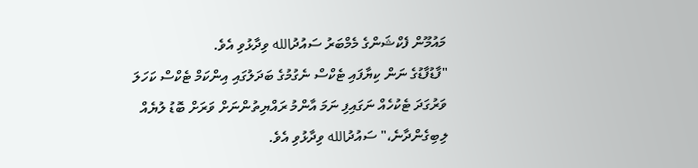މައުމޫން ފެކްޝަންގެ މެމްބަރު ސައުދުالله ވިދާޅުވި އެވެ.
"ފާޑުފާޑުގެ ނަން ކިޔާފައި ޓެކްސް ނެގުމުގެ ބަދަލުގައި އިންކަމް ޓެކްސް ކަހަލަ ވަރުގަދަ ޓެކުހެއް ނަގައިފި ނަމަ އާންމު ރައްޔިތުންނަށް ވަރަށް ބޮޑު ލުޔެއް ލިބިގެންދާނެ،" ސައުދުالله ވިދާޅުވި އެވެ.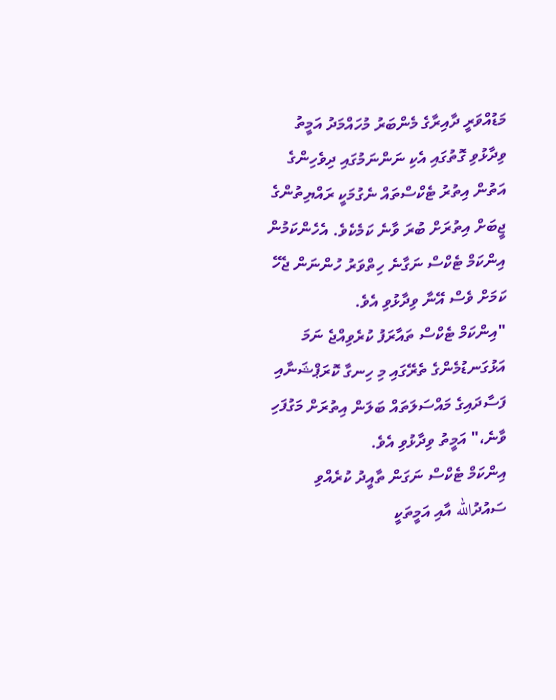މަޑުއްވަރީ ދާއިރާގެ މެންބަރު މުހައްމަދު އަމީތު ވިދާޅުވި ގޮތުގައި އެކި ނަންނަމުގައި ދިވެހިންގެ އަތުން އިތުރު ޓެކްސްތައް ނެގުމަކީ ރައްޔިތުންގެ ޖީބަށް އިތުރަށް ބުރަ ވާނެ ކަމެކެވެ. އެހެންކަމުން އިންކަމް ޓެކްސް ނަގާނެ ހިތްވަރު ހުންނަން ޖެހޭ ކަމަށް ވެސް އޭނާ ވިދާޅުވި އެވެ.
"އިންކަމް ޓެކްސް ތައާރަފު ކުރެވިއްޖެ ނަމަ އަޅުގަނޑުމެންގެ ތެރޭގައި މި ހިނގާ ކޮރަޕްޝަނާއި ފަސާދައިގެ މައްސަލަތައް ބަލަން އިތުރަށް މަގުފަހި ވާނެ،" އަމީތު ވިދާޅުވި އެވެ.
އިންކަމް ޓެކްސް ނަގަން ތާއީދު ކުރެއްވި ސައުދުالله އާއި އަމީތަކީ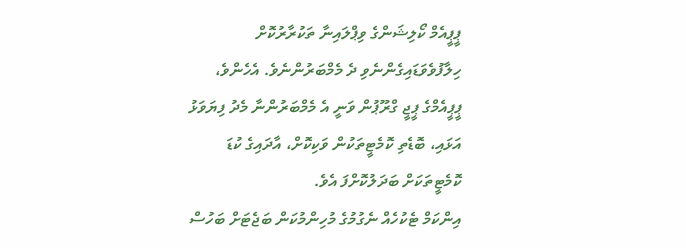ޕީޕީއެމް ކޯލިޝަންގެ ވިޕްލައިނާ ތަކުރާރުކޮށް ހިލާފުވެވަޑައިގެންނެވި ދެ މެމްބަރުންނެވެ. އެހެންވެ، ޕީޕީއެމްގެ ޕީޖީ ގްރޫޕުން ވަނީ އެ މެމްބަރުންނާ މެދު ފިޔަވަޅު އަޅައި، ބޮޑެތި ކޮމެޓީތަކުން ވަކިކޮށް، އާދައިގެ ކުޑަ ކޮމެޓީތަކަށް ބަދަލުކޮށްފަ އެވެ.
އިންކަމް ޓެކުހެއް ނެގުމުގެ މުހިންމުކަން ބަޖެޓަށް ބަހުސް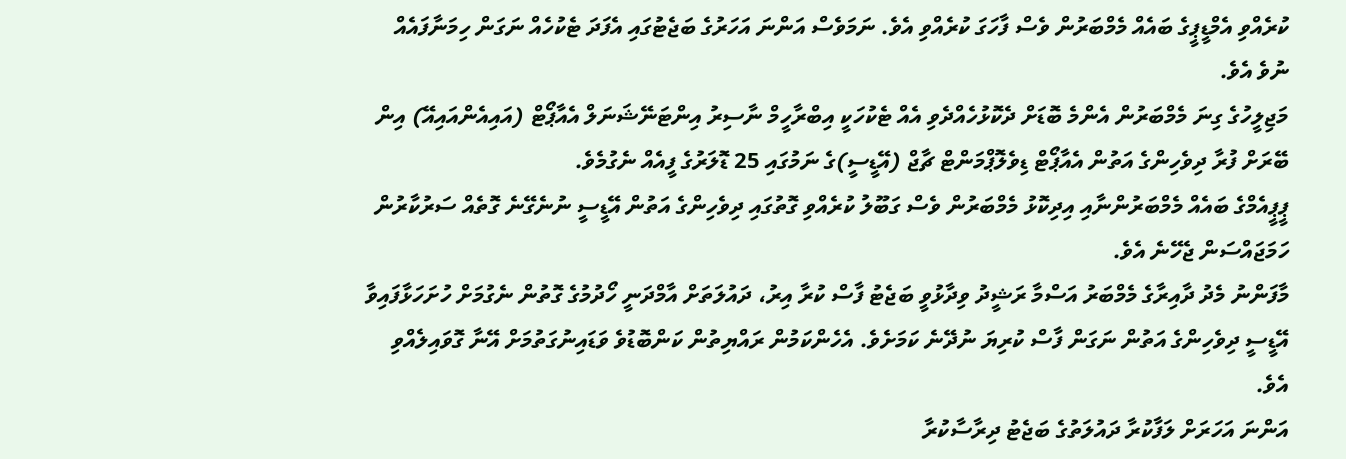ކުރެއްވި އެމްޑީޕީގެ ބައެއް މެމްބަރުން ވެސް ފާހަގަ ކުރެއްވި އެވެ. ނަމަވެސް އަންނަ އަހަރުގެ ބަޖެޓުގައި އެފަދަ ޓެކުހެއް ނަގަން ހިމަނާފައެއް ނުވެ އެވެ.
މަޖިލީހުގެ ގިނަ މެމްބަރުން އެންމެ ބޮޑަށް ދެކޮޅުހެއްދެވި އެއް ޓެކުހަކީ އިބްރާހީމް ނާސިރު އިންޓަނޭޝަނަލް އެއާޕޯޓް (އައިއެންއައިއޭ) އިން ބޭރަށް ފުރާ ދިވެހިންގެ އަތުން އެއާޕޯޓް ޑިވެލޮޕްމަންޓް ޗާޖް (އޭޑީސީ)ގެ ނަމުގައި 25 ޑޮލަރުގެ ފީއެއް ނެގުމެވެ.
ޕީޕީއެމްގެ ބައެއް މެމްބަރުންނާއި އިދިކޮޅު މެމްބަރުން ވެސް ގަބޫލު ކުރެއްވި ގޮތުގައި ދިވެހިންގެ އަތުން އޭޑީސީ ނުނެގޭނެ ގޮތެއް ސަރުކާރުން ހަމަޖައްސަން ޖެހޭނެ އެވެ.
މާފަންނު މެދު ދާއިރާގެ މެމްބަރު އަސްމާ ރަޝީދު ވިދާޅުވީ ބަޖެޓު ފާސް ކުރާ އިރު، ދައުލަތަށް އާމްދަނީ ހޯދުމުގެ ގޮތުން ނެގުމަށް ހުށަހަޅާފައިވާ އޭޑީސީ ދިވެހިންގެ އަތުން ނަގަން ފާސް ކުރިޔަ ނުދޭނެ ކަމަށެވެ. އެހެންކަމުން ރައްޔިތުން ކަންބޮޑުވެ ވަޑައިނުގަތުމަށް އޭނާ ގޮވައިލެއްވި އެވެ.
އަންނަ އަހަރަށް ލަފާކުރާ ދައުލަތުގެ ބަޖެޓު ދިރާސާކުރާ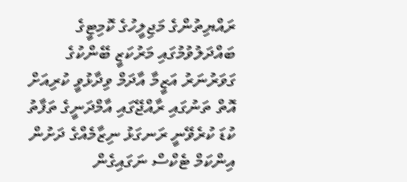ރައްޔިތުންގެ މަޖިލީހުގެ ކޮމިޓީގެ ބައްދަލުވުމުގައި މަރުކަޒީ ބޭންކުގެ ގަވަރުނަރު އަޒީމާ އާދަމް ވިދާޅުވީ ކުރިއަށް އޮތް ތަނުގައި ރާއްޖޭގައި އާމްދަނީގެ ތަފާތު ކުޑަ ކުރެވޭނީ ރަނގަޅު ނިޒާމެއްގެ ދަށުން އިންކަމް ޓެކްސް ނަގައިގެން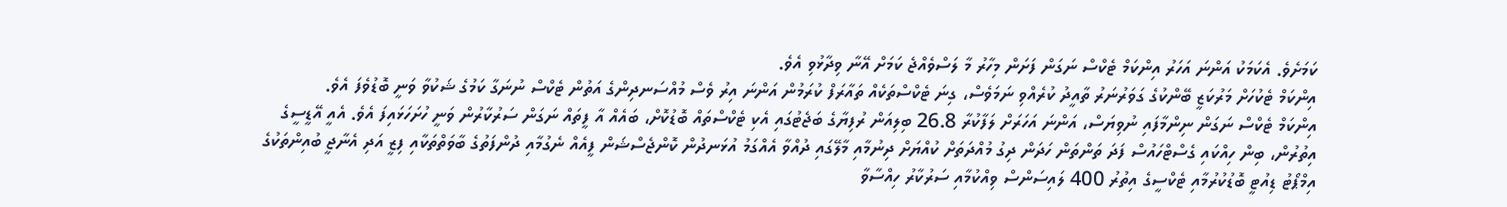ކަމަށެވެ. އެކަމަކު އަންނަ އަހަރު އިންކަމް ޓެކްސް ނަގަން ފަށަން މިހާރު މާ ލަސްވެއްޖެ ކަމަށް އޭނާ ވިދާޅުވި އެވެ.
އިންކަމް ޓެކުހަށް މަރުކަޒީ ބޭންކުގެ ގަވަރުނަރު ތާއީދު ކުރެއްވި ނަމަވެސް، ގިނަ ޓެކްސްތަކެއް ތައާރަފް ކުރަމުން އަންނަ އިރު ވެސް މުއްސަނދިންގެ އަތުން ޓެކްސް ނުނަގާ ކަމުގެ ޝަކުވާ ވަނީ ބޮޑުވެފަ އެވެ.
އިންކަމް ޓެކްސް ނަގަން ނިންމާފައި ނުވިޔަސް، އަންނަ އަހަރަށް ލަފާކުރާ 26.8 ބިލިއަން ރުފިޔާގެ ބަޖެޓުގައި އެކި ޓެކްސްތައް ބޮޑުކޮށް، ބައެއް އާ ފީތައް ނަގަން ސަރުކާރުން ވަނީ ހުށަހަޅައިފަ އެވެ. އެއީ އޭޑީސީގެ އިތުރުން، ބިން ހިއްކައި ގެސްޓްހައުސް ފަދަ ތަންތަން ހަދަން ދިގު މުއްދަތަށް ކުއްޔަށް ދިނުމާއި މާލޭގައި ދުއްވާ އެއްގަމު އުޅަނދުން ކޮންޖެސްޝަން ފީއެއް ނެގުމާއި ދުންފަތުގެ ބާވަތްތަކާއި ފިޒީ އަދި އެނާޖީ ބުއިންތަކުގެ އިމްޕޯޓު ޑިއުޓީ ބޮޑުކުރުމާއި ޓެކްސީގެ އިތުރު 400 ލައިސަންސް ވިއްކުމާއި ސަރުކާރު ހިއްސާވާ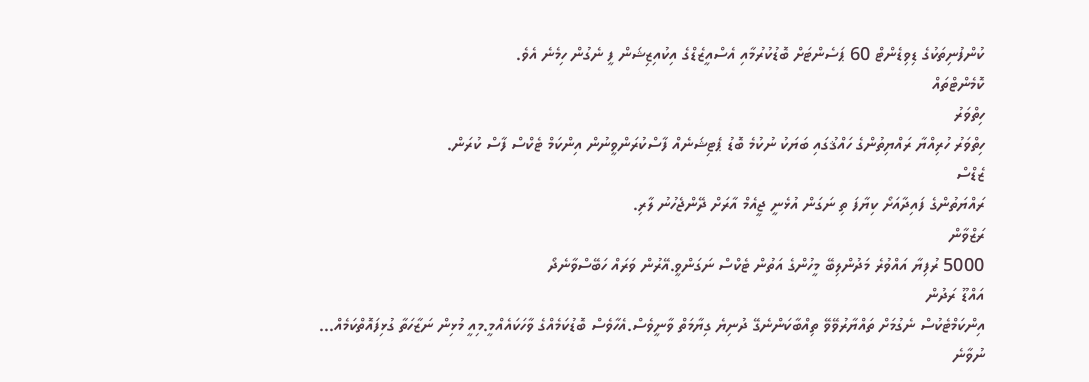ކުންފުނިތަކުގެ ޑިވިޑެންޓް 60 ޕަސެންޓަށް ބޮޑުކުރުމާއި އެސްއީޒެޑްގެ އިކުއިޒިޝަން ފީ ނެގުން ހިމެނެ އެވެ.
ކޮމެންޓްތައް
ހިތްވަރު
ހިތްވަރު ހުރިއްޔާ ރައްޔިތުންގެ ހައްޤުގައި ބަޔަކު ނުކުމެ ބޮޑު ޕެޓިޝަނެއް ފާސްކުރަންވީނުން އިންކަމް ޓެކްސް ފާސް ކުރަން.
ޒެޑްސް
ރައްޔަތުންގެ ފައިދާއަށޯ ކިޔާފަ ތި ނަގަން އުޅެނީ ޖީއެމް އާރަށް ދޭންޖެހުނު ލާރި.
ރަޒްވާން
5000 ރުފިޔާ އައްވުރެ މަދުންލިބޭ މީހުންގެ އަތުން ޓެކްސް ނަގަންވީ.އޭރުން ވަރައް ހަބޭސްވާނެދޯ
އައްޑޫ ރަދުން
އިންކަމްޓެކުސް ނެގުމަށް ތައްޔާރުވޭވޭ ތިއްބާކަންނެގޭ ދުނިޔެ ގިޔާމަތް ވާނީވެސް.އެހާވެސް ބޮޑުކަމެއްގެ ވާހަކައެއްމީ.މިއީ މުޅިން ނަޒާހަތާ ގުޅިފައޮތްކަމެއް...
ނުވާނެ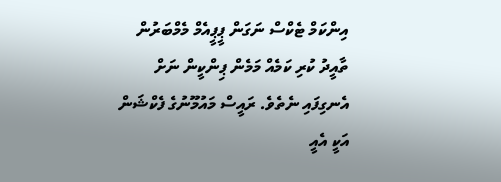އިންކަމް ޓެކްސް ނަގަން ޕީޕީއެމް މެމްބަރުން ތާއީދު ކުރި ކަމެއް މަމެން ޕިންކީން ނަށް އެނގިފައި ނެތެވެ. ރައީސް މައުމޫނުގެ ފެކްޝަން އަކީ އެއީ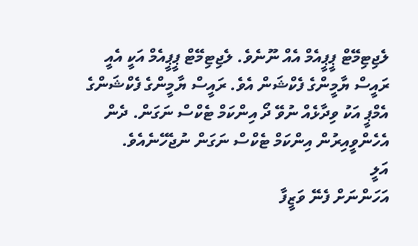ލެޖިޓިމޭޓް ޕީޕީއެމް އެއް ނޫނެވެ. ލެޖިޓިމޭޓް ޕީޕީއެމް އަކީ އެއީ ރައީސް ޔާމީންގެ ފެކްޝަން އެވެ. ރައީސް ޔާމީންގެ ފެކްޝަންގެ އެމްޕީ އަކު ވިދާޅެއް ނުވޭ ދޯ އިންކަމް ޓެކްސް ނަގަން. ދެން އެހެންވީއިރުން އިންކަމް ޓެކްސް ނަގަން ނުޖެހޭނެއެވެ.
އަލީ
އަހަންނަށް ފެނޭ ވަޒީފާ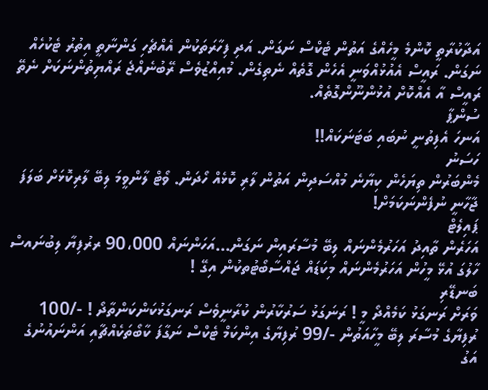އަދާކުރާތީ ކޮންމެ މީހެއްގެ އަތުން ޓެކްސް ނަގަން. އަދި ފިހާރަތަކުން އެއްޗެހި ގަންނާތީ އިތުރު ޓެކުހެއް ނަގަން. ރައީސް އެއުޅުއްވަނީ އެހެން ގޮތެއް ނެތިގެން. މުއިއްޒުވެސް ރޭބުނެއްޖެ ރައްޔިތުންނަކަށް ނެތޭ ރައީސް އާ އެއްކޮށް އުޅުންނޫންގޮތެއް.
ސުންޕާ
އަނހަ އެފިތުނީ ނުބައި ބަޓަނަކައް!!
ހަސަނު
މެންބަރުން ތިޔަހެން ކިޔާނެ މުއްސަދިން އަތުން ލާރި ކޮޅެއް ހޯދަން. ވޯޓް ލާންވީމަ ލިބޭ ލާރިކޮޅަށް ބަލަފަ ޖާހާނީ ނުފެންނަކަމަށް!
ޕައިލެޓް
އަހަރެން ތާއިދު އަހަރުމެންނައް ލިބޭ މުސާރައިން ނަގަން...އަހަންނައް 90،000 ރރުފިޔާ ލިބުނައސް ހާލުގަ އުޅޭ މީހުން އަހަރުމެންނައް މިކަޑައް ޖައްސާބޯޓުތކުން އިގޭ !
ބަނޑޭރި
ވަރަށް ރަނގަޅު ކަމެއްދޯ މީ ! ރަނަގަޅު ސަރުކާރުން ކުރާނީވެސް ރަނގަޅުކަންކަންތާދޯ ! -/100 ރުފިޔާގެ މުސާރަ ލިބޭ މީހާއަތުން -/99 ރުފިޔާގެ އިންކަމް ޓެކްސް ނަގާފަ ކާބޯތަކެއްޗާއި އަންނައުނުގެ އަގު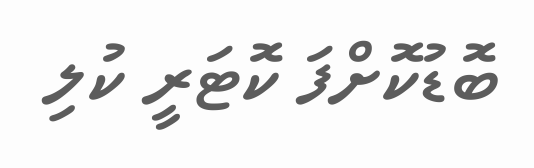ބޮޑުކޮށްފަ ކޮޓަރީ ކުލި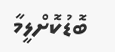ބޮޑުކޮށްލީމާ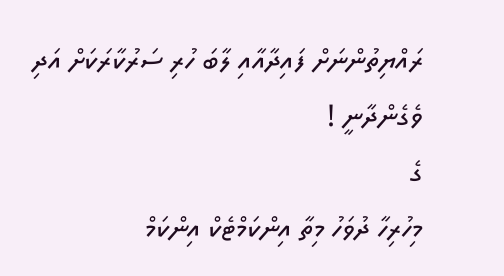ރައްޔިތުންނަށް ފައިދާއާއި ލާބަ ހުރި ސަރުކާރަކަށް އަދި ވެގެންދާނީ !
ގެ
މިހުރިހާ ދުވަހު މިތާ އިންކަމްޓެކް އިންކަމް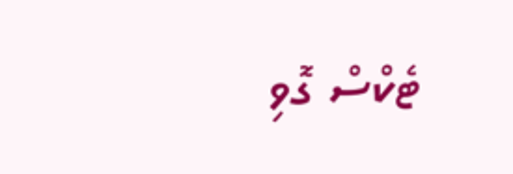ޓެކްސް ގޮވި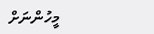މީހުންނަށް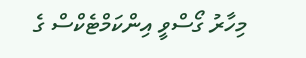މިހާރު ގޯސްވީ އިންކަމްޓެކްސް ގެ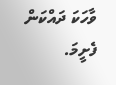ވާހަކަ ދައްކަން ފެށީމަ.